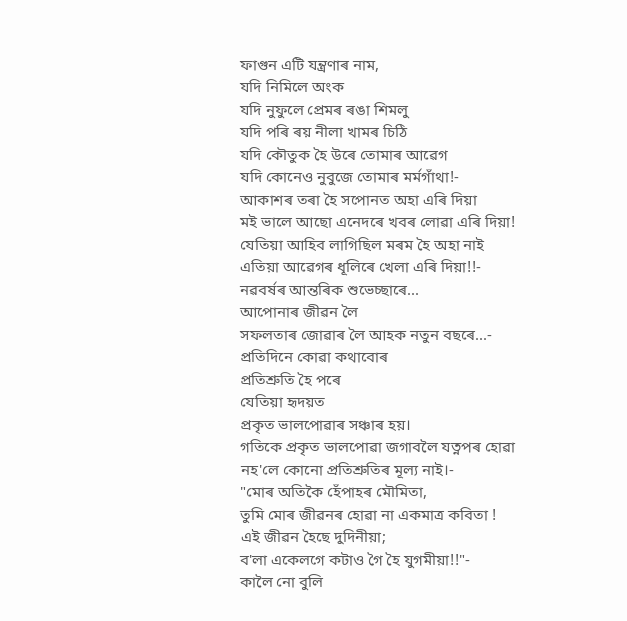ফাগুন এটি যন্ত্ৰণাৰ নাম,
যদি নিমিলে অংক
যদি নুফুলে প্ৰেমৰ ৰঙা শিমলু
যদি পৰি ৰয় নীলা খামৰ চিঠি
যদি কৌতুক হৈ উৰে তোমাৰ আৱেগ
যদি কোনেও নুবুজে তোমাৰ মৰ্মগাঁথা!-
আকাশৰ তৰা হৈ সপোনত অহা এৰি দিয়া
মই ভালে আছো এনেদৰে খবৰ লোৱা এৰি দিয়া!
যেতিয়া আহিব লাগিছিল মৰম হৈ অহা নাই
এতিয়া আৱেগৰ ধূলিৰে খেলা এৰি দিয়া!!-
নৱবৰ্ষৰ আন্তৰিক শুভেচ্ছাৰে...
আপোনাৰ জীৱন লৈ
সফলতাৰ জোৱাৰ লৈ আহক নতুন বছৰে...-
প্ৰতিদিনে কোৱা কথাবোৰ
প্ৰতিশ্ৰুতি হৈ পৰে
যেতিয়া হৃদয়ত
প্ৰকৃত ভালপোৱাৰ সঞ্চাৰ হয়।
গতিকে প্ৰকৃত ভালপোৱা জগাবলৈ যত্নপৰ হোৱা
নহ'লে কোনো প্ৰতিশ্ৰুতিৰ মূল্য নাই।-
"মোৰ অতিকৈ হেঁপাহৰ মৌমিতা,
তুমি মোৰ জীৱনৰ হোৱা না একমাত্ৰ কবিতা !
এই জীৱন হৈছে দুদিনীয়া;
ব'লা একেলগে কটাও গৈ হৈ যুগমীয়া!!"-
কালৈ নো বুলি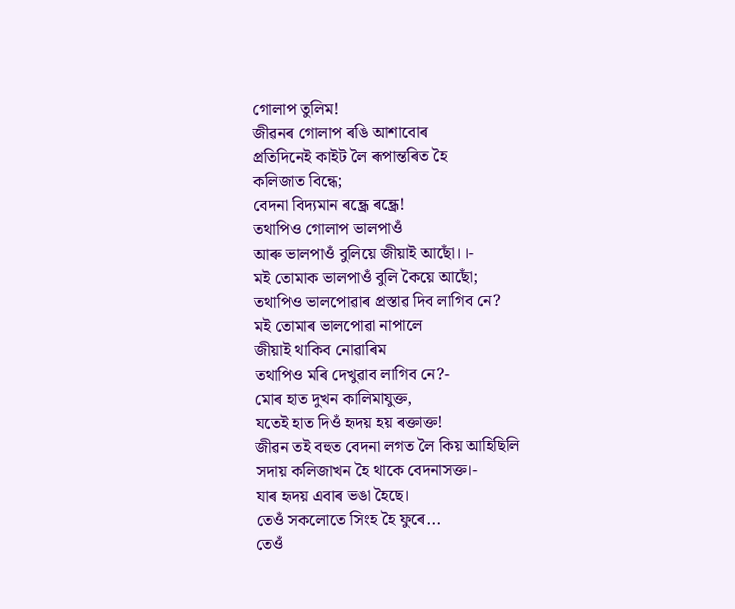গোলাপ তুলিম!
জীৱনৰ গোলাপ ৰঙি আশাবোৰ
প্ৰতিদিনেই কাইট লৈ ৰূপান্তৰিত হৈ
কলিজাত বিন্ধে;
বেদনা বিদ্যমান ৰন্ধ্ৰে ৰন্ধ্ৰে!
তথাপিও গোলাপ ভালপাওঁ
আৰু ভালপাওঁ বুলিয়ে জীয়াই আছোঁ।।-
মই তোমাক ভালপাওঁ বুলি কৈয়ে আছোঁ;
তথাপিও ভালপোৱাৰ প্ৰস্তাৱ দিব লাগিব নে?
মই তোমাৰ ভালপোৱা নাপালে
জীয়াই থাকিব নোৱাৰিম
তথাপিও মৰি দেখুৱাব লাগিব নে?-
মোৰ হাত দুখন কালিমাযুক্ত,
যতেই হাত দিওঁ হৃদয় হয় ৰক্তাক্ত!
জীৱন তই বহুত বেদনা লগত লৈ কিয় আহিছিলি
সদায় কলিজাখন হৈ থাকে বেদনাসক্ত।-
যাৰ হৃদয় এবাৰ ভঙা হৈছে।
তেওঁ সকলোতে সিংহ হৈ ফুৰে...
তেওঁ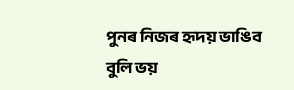পুনৰ নিজৰ হৃদয় ভাঙিব বুলি ভয়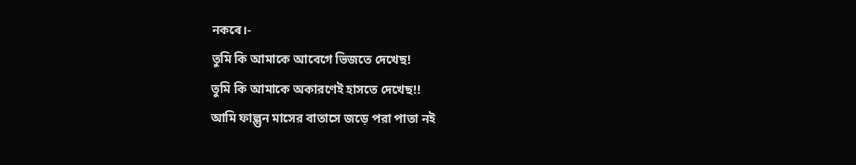নকৰে।-
তুমি কি আমাকে আবেগে ভিজতে দেখেছ!
তুমি কি আমাকে অকারণেই হাসতে দেখেছ!!
আমি ফাল্গুন মাসের বাতাসে জড়ে পরা পাতা নই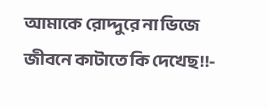আমাকে রোদ্দুরে না ভিজে জীবনে কাটাতে কি দেখেছ!!-